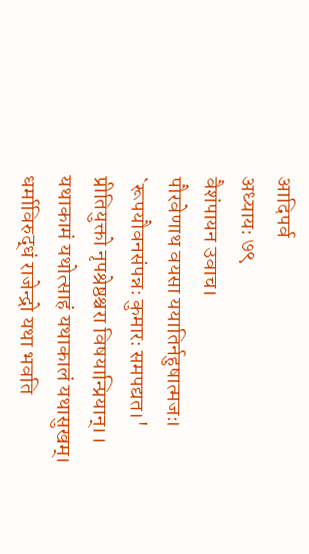आदिपर्व
अध्यायः ७९
वैशंपायन उवाच।
पौरवेणाथ वयसा ययातिर्नहुषात्मजः।
`रूपयौवनसंपन्नः कुमारः समपद्यत।'
प्रीतियुक्तो नृपश्रेष्ठश्चरा विषयान्प्रियान्।।
यथाकामं यथोत्साहं यथाकालं यथासुखम्।
धर्माविरुद्धं राजेन्द्रो यथा भवति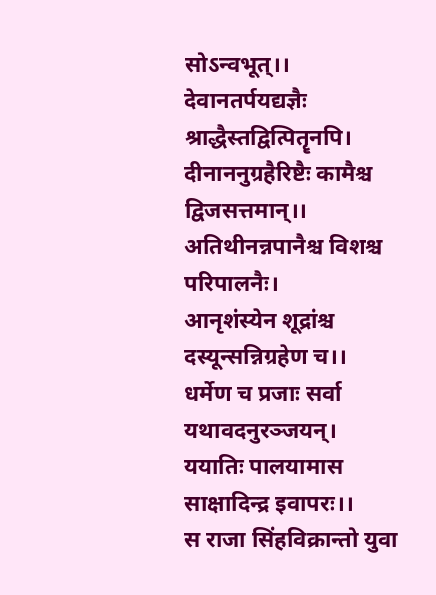सोऽन्वभूत्।।
देवानतर्पयद्यज्ञैः श्राद्धैस्तद्वित्पितॄनपि।
दीनाननुग्रहैरिष्टैः कामैश्च द्विजसत्तमान्।।
अतिथीनन्नपानैश्च विशश्च परिपालनैः।
आनृशंस्येन शूद्रांश्च दस्यून्सन्निग्रहेण च।।
धर्मेण च प्रजाः सर्वा यथावदनुरञ्जयन्।
ययातिः पालयामास साक्षादिन्द्र इवापरः।।
स राजा सिंहविक्रान्तो युवा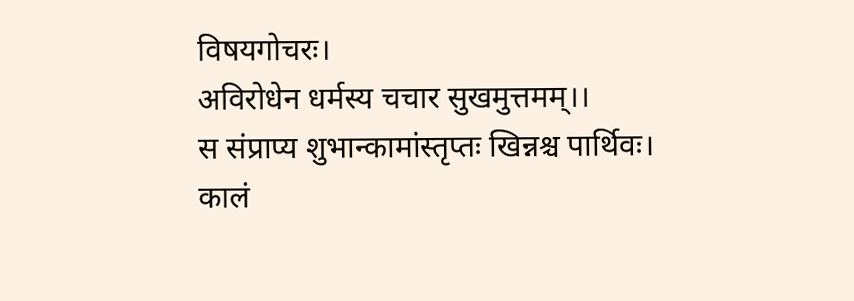विषयगोचरः।
अविरोधेन धर्मस्य चचार सुखमुत्तमम्।।
स संप्राप्य शुभान्कामांस्तृप्तः खिन्नश्च पार्थिवः।
कालं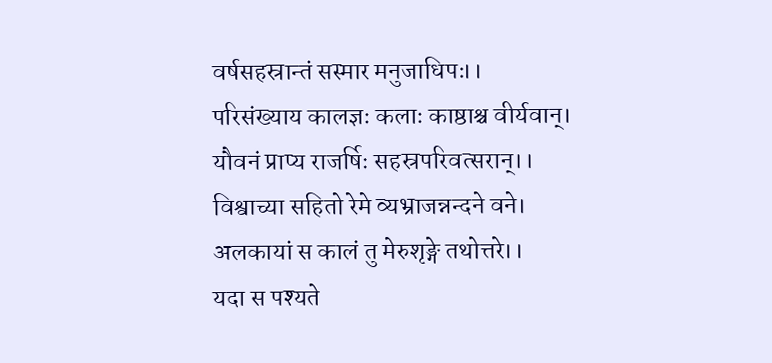वर्षसहस्रान्तं सस्मार मनुजाधिपः।।
परिसंख्याय कालज्ञः कलाः काष्ठाश्च वीर्यवान्।
यौवनं प्राप्य राजर्षिः सहस्रपरिवत्सरान्।।
विश्वाच्या सहितो रेमे व्यभ्राजन्नन्दने वने।
अलकायां स कालं तु मेरुशृङ्गे तथोत्तरे।।
यदा स पश्यते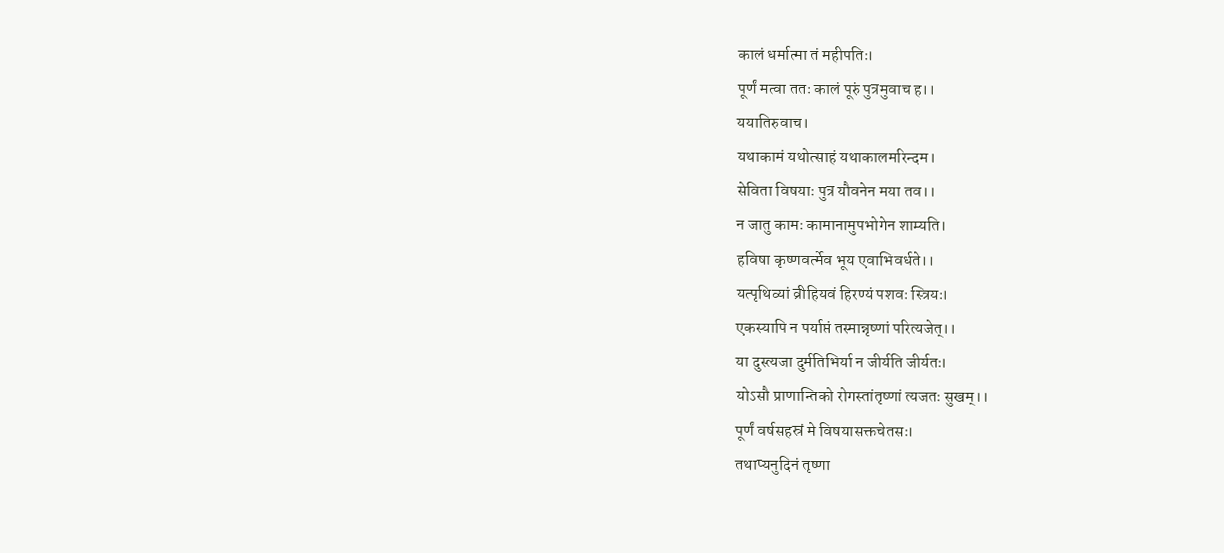कालं धर्मात्मा तं महीपतिः।
पूर्णं मत्वा ततः कालं पूरुं पुत्रमुवाच ह।।
ययातिरुवाच।
यथाकामं यथोत्साहं यथाकालमरिन्दम।
सेविता विषयाः पुत्र यौवनेन मया तव।।
न जातु कामः कामानामुपभोगेन शाम्यति।
हविषा कृष्णवर्त्मेव भूय एवाभिवर्धते।।
यत्पृथिव्यां व्रीहियवं हिरण्यं पशवः स्त्रियः।
एकस्यापि न पर्याप्तं तस्मान्नृष्णां परित्यजेत्।।
या दुस्त्यजा दुर्मतिभिर्या न जीर्यति जीर्यतः।
योऽसौ प्राणान्तिको रोगस्तांतृष्णां त्यजतः सुखम्।।
पूर्णं वर्षसहस्रं मे विषयासक्तचेतसः।
तथाप्यनुदिनं तृष्णा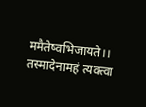ममैतेष्वभिजायते।।
तस्मादेनामहं त्यक्त्वा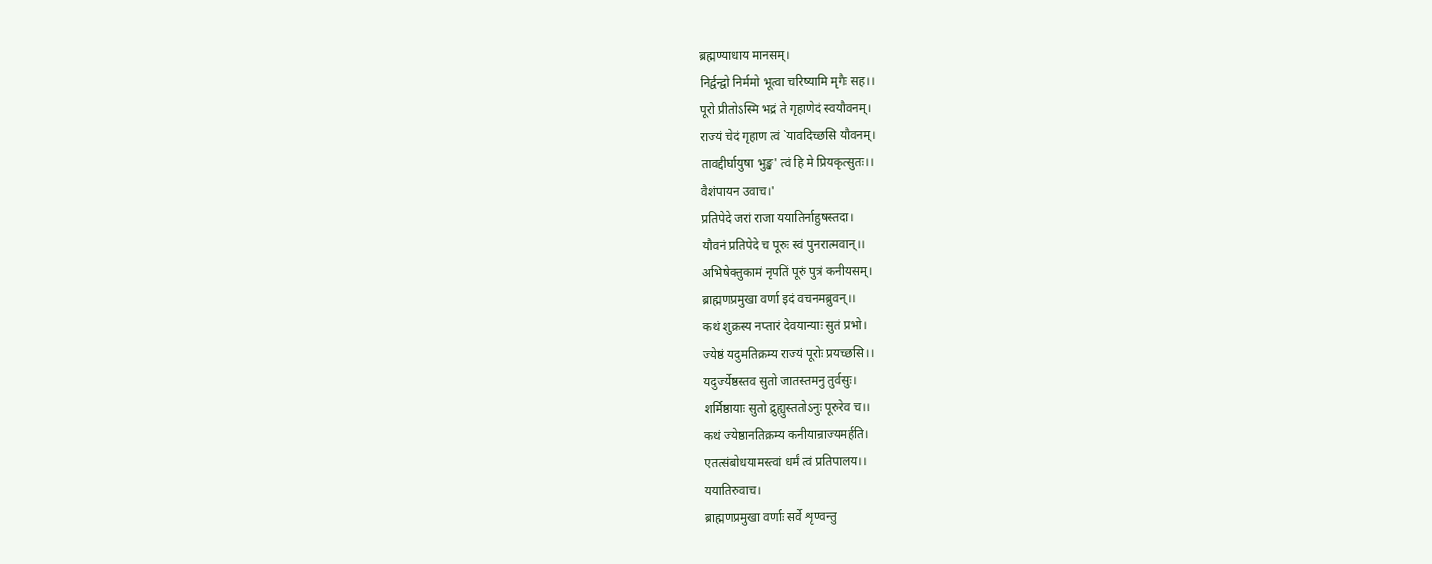ब्रह्मण्याधाय मानसम्।
निर्द्वन्द्वो निर्ममो भूत्वा चरिष्यामि मृगैः सह।।
पूरो प्रीतोऽस्मि भद्रं ते गृहाणेदं स्वयौवनम्।
राज्यं चेदं गृहाण त्वं `यावदिच्छसि यौवनम्।
तावद्दीर्घायुषा भुङ्ख' त्वं हि मे प्रियकृत्सुतः।।
वैशंपायन उवाच।'
प्रतिपेदे जरां राजा ययातिर्नाहुषस्तदा।
यौवनं प्रतिपेदे च पूरुः स्वं पुनरात्मवान्।।
अभिषेक्तुकामं नृपतिं पूरुं पुत्रं कनीयसम्।
ब्राह्मणप्रमुखा वर्णा इदं वचनमब्रुवन्।।
कथं शुक्रस्य नप्तारं देवयान्याः सुतं प्रभो।
ज्येष्ठं यदुमतिक्रम्य राज्यं पूरोः प्रयच्छसि।।
यदुर्ज्येष्ठस्तव सुतो जातस्तमनु तुर्वसुः।
शर्मिष्ठायाः सुतो द्रुह्युस्ततोऽनुः पूरुरेव च।।
कथं ज्येष्ठानतिक्रम्य कनीयान्राज्यमर्हति।
एतत्संबोधयामस्त्वां धर्मं त्वं प्रतिपालय।।
ययातिरुवाच।
ब्राह्मणप्रमुखा वर्णाः सर्वे शृण्वन्तु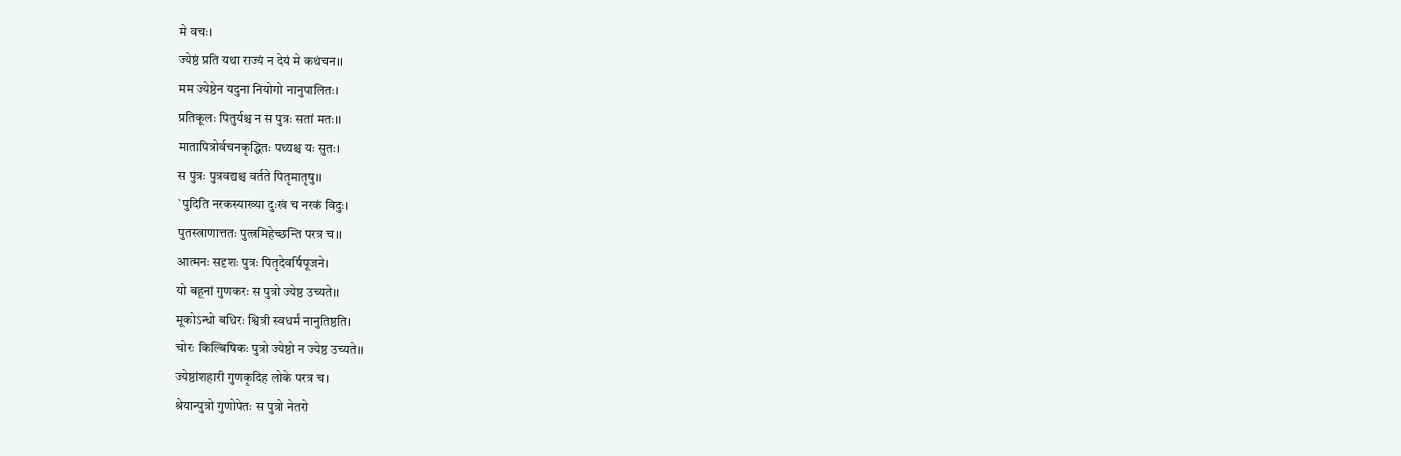मे वचः।
ज्येष्ठं प्रति यथा राज्यं न देयं मे कथंचन।।
मम ज्येष्ठेन यदुना नियोगो नानुपालितः।
प्रतिकूलः पितुर्यश्च न स पुत्रः सतां मतः।।
मातापित्रोर्वचनकृद्धितः पथ्यश्च यः सुतः।
स पुत्रः पुत्रवद्यश्च वर्तते पितृमातृषु।।
`पुदिति नरकस्याख्या दुःखं च नरकं विदुः।
पुतस्त्राणात्ततः पुत्त्रमिहेच्छन्ति परत्र च।।
आत्मनः सदृशः पुत्रः पितृदेवर्षिपूजने।
यो बहूनां गुणकरः स पुत्रो ज्येष्ठ उच्यते।।
मूकोऽन्धो बधिरः श्वित्री स्वधर्मं नानुतिष्ठति।
चोरः किल्बिषिकः पुत्रो ज्येष्ठो न ज्येष्ठ उच्यते।।
ज्येष्ठांशहारी गुणकृदिह लोके परत्र च।
श्रेयान्पुत्रो गुणोपेतः स पुत्रो नेतरो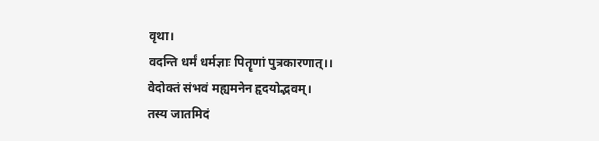वृथा।
वदन्ति धर्मं धर्मज्ञाः पितॄणां पुत्रकारणात्।।
वेदोक्तं संभवं मह्यमनेन हृदयोद्भवम्।
तस्य जातमिदं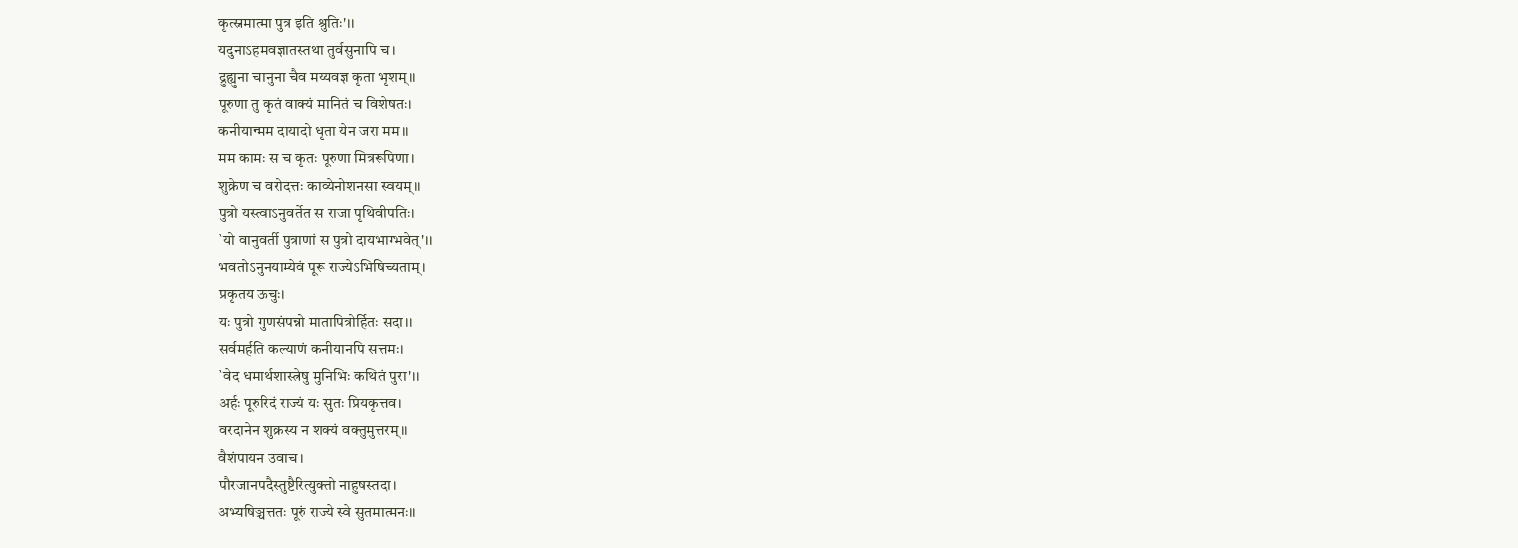कृत्स्नमात्मा पुत्र इति श्रुतिः'।।
यदुनाऽहमवज्ञातस्तथा तुर्वसुनापि च।
द्रुह्युना चानुना चैव मय्यवज्ञ कृता भृशम्।।
पूरुणा तु कृतं वाक्यं मानितं च विशेषतः।
कनीयान्मम दायादो धृता येन जरा मम।।
मम कामः स च कृतः पूरुणा मित्ररूपिणा।
शुक्रेण च वरोदत्तः काव्येनोशनसा स्वयम्।।
पुत्रो यस्त्वाऽनुवर्तेत स राजा पृथिवीपतिः।
`यो वानुवर्ती पुत्राणां स पुत्रो दायभाग्भवेत्'।।
भवतोऽनुनयाम्येवं पूरू राज्येऽभिषिच्यताम्।
प्रकृतय ऊचुः।
यः पुत्रो गुणसंपन्नो मातापित्रोर्हितः सदा।।
सर्वमर्हति कल्याणं कनीयानपि सत्तमः।
`वेद धमार्थशास्त्रेषु मुनिभिः कथितं पुरा'।।
अर्हः पूरुरिदं राज्यं यः सुतः प्रियकृत्तव।
वरदानेन शुक्रस्य न शक्यं वक्तुमुत्तरम्।।
वैशंपायन उवाच।
पौरजानपदैस्तुष्टैरित्युक्तो नाहुषस्तदा।
अभ्यषिञ्चत्ततः पूरुं राज्ये स्वे सुतमात्मनः।।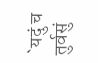`यदुं च तुर्वसुं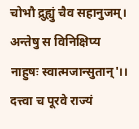चोभौ द्रुह्युं चैव सहानुजम्।
अन्तेषु स विनिक्षिप्य नाहुषः स्वात्मजान्सुतान्'।।
दत्त्वा च पूरवे राज्यं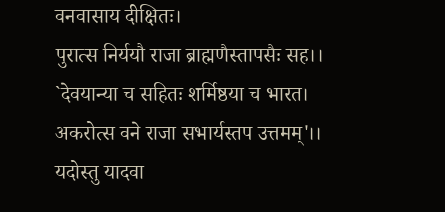वनवासाय दीक्षितः।
पुरात्स निर्ययौ राजा ब्राह्मणैस्तापसैः सह।।
`देवयान्या च सहितः शर्मिष्ठया च भारत।
अकरोत्स वने राजा सभार्यस्तप उत्तमम्'।।
यदोस्तु यादवा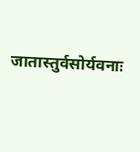जातास्तुर्वसोर्यवनाः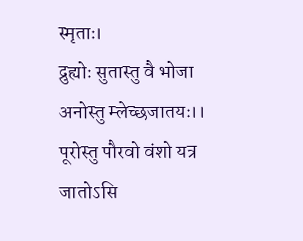स्मृताः।
द्रुह्योः सुतास्तु वै भोजा अनोस्तु म्लेच्छजातयः।।
पूरोस्तु पौरवो वंशो यत्र जातोऽसि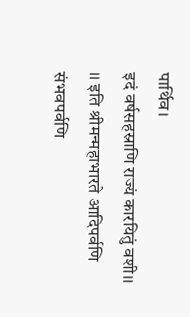पार्थिव।
इदं वर्षसहस्राणि राज्यं कारयितुं वशी।।
।। इति श्रीमन्महाभारते आदिपर्वणि
संभवपर्वणि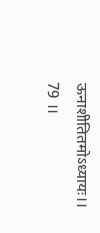ऊनाशीतितमोऽध्यायः।। 79 ।।